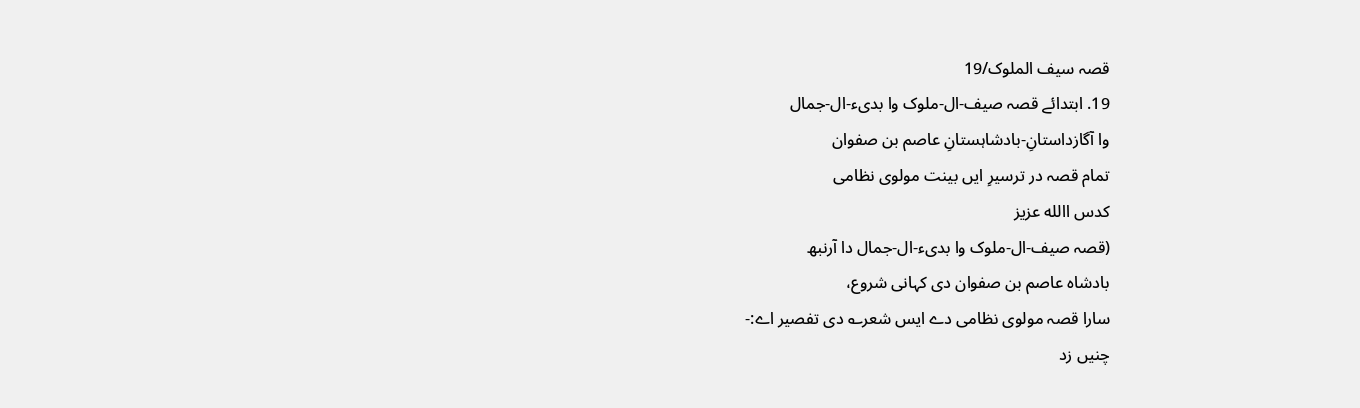قصہ سیف الملوک/19
19. ابتدائے قصہ صیف-ال-ملوک وا بدیء-ال-جمال
وا آگازداستانِ-بادشاہستانِ عاصم بن صفوان
تمام قصہ در ترسیرِ ایں بینت مولوی نظامی
کدس االله عزیز
(قصہ صیف-ال-ملوک وا بدیء-ال-جمال دا آرنبھ
بادشاہ عاصم بن صفوان دی کہانی شروع،
سارا قصہ مولوی نظامی دے ایس شعر؎ دی تفصیر اے:-
چنیں زد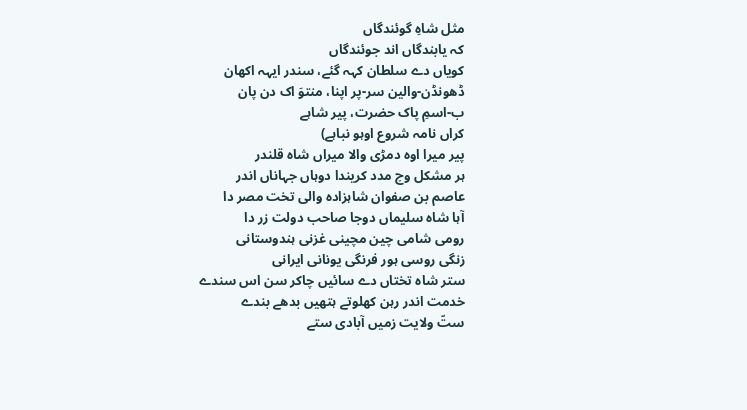مثل شاہِ گوئندگاں
کہ یابندگاں اند جوئندگاں
کویاں دے سلطان کہہ گئے، سندر ایہہ اکھان
ڈھونڈن-والین سر-پر اپنا، منتوَ اک دن پان
ب-اسمِ پاک حضرت، پیر شاہے
کراں نامہ شروع اوہو نباہے)
پیر میرا اوہ دمڑی والا میراں شاہ قلندر
ہر مشکل وچ مدد کریندا دوہاں جہاناں اندر
عاصم بن صفوان شاہزادہ والی تخت مصر دا
آہا شاہ سلیماں دوجا صاحب دولت زر دا
رومی شامی چین مچینی غزنی ہندوستانی
زنگی روسی ہور فرنگی یونانی ایرانی
ستر شاہ تختاں دے سائیں چاکر سن اس سندے
خدمت اندر رہن کھلوتے ہتھیں بدھے بندے
ستّ ولایت زمیں آبادی ستے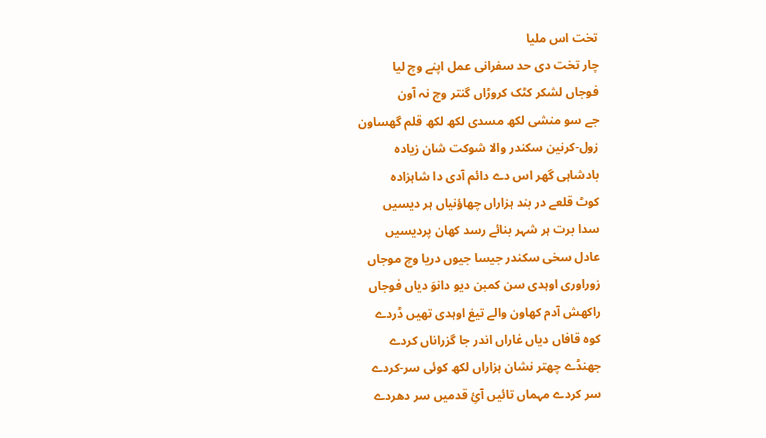تخت اس ملیا
چار تخت دی حد سفرانی عمل اپنے وچ لیا
فوجاں لشکر کٹک کروڑاں گنتر وچ نہ آون
جے سو منشی لکھ مسدی لکھ لکھ قلم گھساون
زول-کرنین سکندر والا شوکت شان زیادہ
بادشاہی گھر اس دے دائم آدی دا شاہزادہ
کوٹ قلعے در بند ہزاراں چھاؤنیاں ہر دیسیں
سدا برت ہر شہر بنائے رسد کھان پردیسیں
عادل سخی سکندر جیسا جیوں دریا وچ موجاں
زوراوری اوہدی سن کمبن دیو دانوَ دیاں فوجاں
راکھش آدم کھاون والے تیغ اوہدی تھیں ڈردے
کوہ قافاں دیاں غاراں اندر جا گزراناں کردے
جھنڈے چھتر نشان ہزاراں لکھ کوئی سر-کردے
سر کردے مہماں تائیں آئِ قدمیں سر دھردے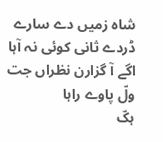شاہ زمیں دے سارے ڈردے ثانی کوئی نہ آہا
اگے آ گزارن نظراں جت ولّ پاوے راہا
ہکّ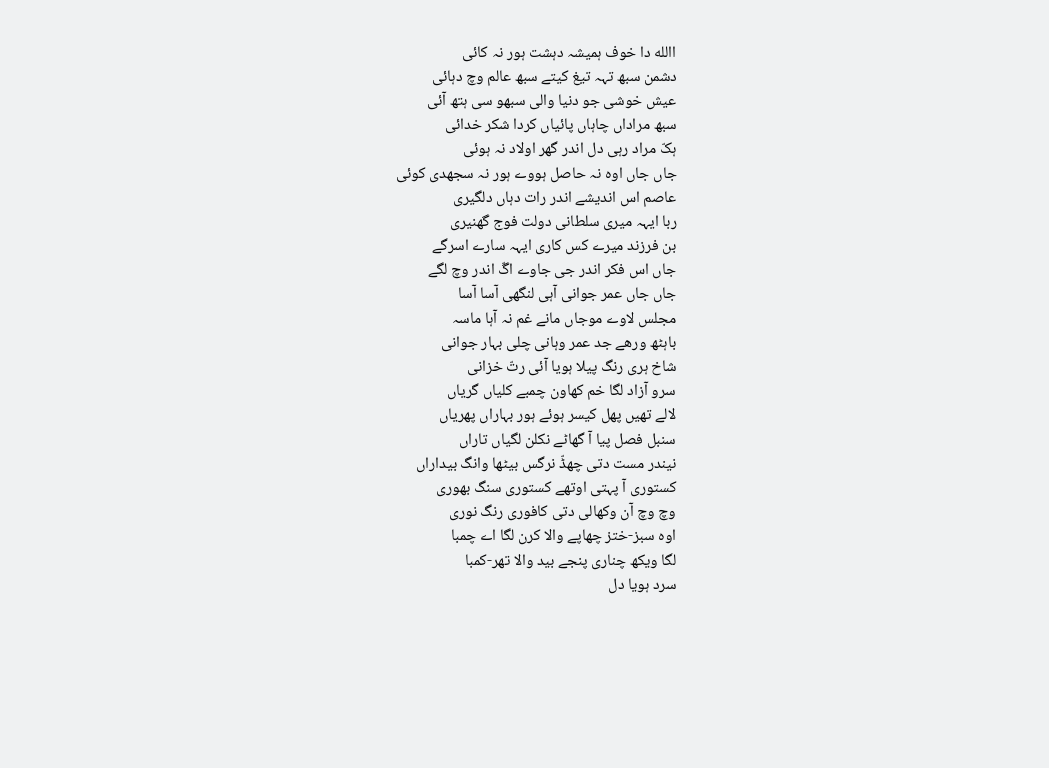االله دا خوف ہمیشہ دہشت ہور نہ کائی
دشمن سبھ تہہ تیغ کیتے سبھ عالم وچ دہائی
عیش خوشی جو دنیا والی سبھو سی ہتھ آئی
سبھ مراداں چاہاں پائیاں کردا شکر خدائی
ہکّ مراد رہی دل اندر گھر اولاد نہ ہوئی
جاں جاں اوہ نہ حاصل ہووے ہور نہ سجھدی کوئی
عاصم اس اندیشے اندر رات دہاں دلگیری
ربا ایہہ میری سلطانی دولت فوج گھنیری
بن فرزند میرے کس کاری ایہہ سارے اسرگے
جاں اس فکر اندر جی جاوے اگّ اندر وچ لگے
جاں جاں عمر جوانی آہی لنگھی آسا آسا
مجلس لاوے موجاں مانے غم نہ آہا ماسہ
باہٹھ ورھے جد عمر وہانی چلی بہار جوانی
شاخ ہری رنگ پیلا ہویا آئی رتّ خزانی
سرو آزاد لگا خم کھاون چمبے کلیاں گریاں
لالے تھیں پھل کیسر ہوئے ہور بہاراں پھریاں
سنبل فصل پیا آ گھاٹے نکلن لگیاں تاراں
نیندر مست دتی چھڈّ نرگس بیٹھا وانگ بیداراں
کستوری آ پہتی اوتھے کستوری سنگ بھوری
وچ وچ آن وکھالی دتی کافوری رنگ نوری
اوہ سبز-ختز چھاپے والا کرن لگا اے چمبا
لگا ویکھ چناری پنجے بید والا تھر-کمبا
سرد ہویا دل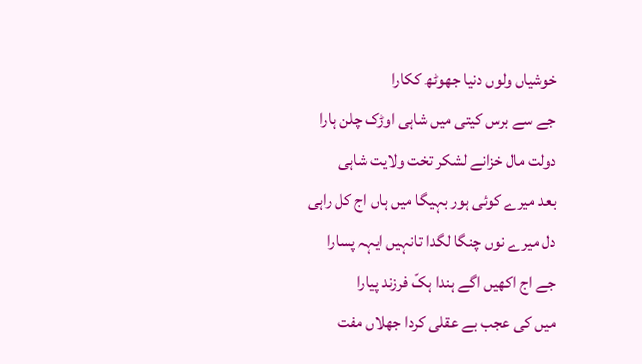خوشیاں ولوں دنیا جھوٹھ ککارا
جے سے برس کیتی میں شاہی اوڑک چلن ہارا
دولت مال خزانے لشکر تخت ولایت شاہی
بعد میرے کوئی ہور بہیگا میں ہاں اج کل راہی
دل میرے نوں چنگا لگدا تانہیں ایہہ پسارا
جے اج اکھیں اگے ہندا ہکّ فرزند پیارا
میں کی عجب بے عقلی کردا جھلاں مفت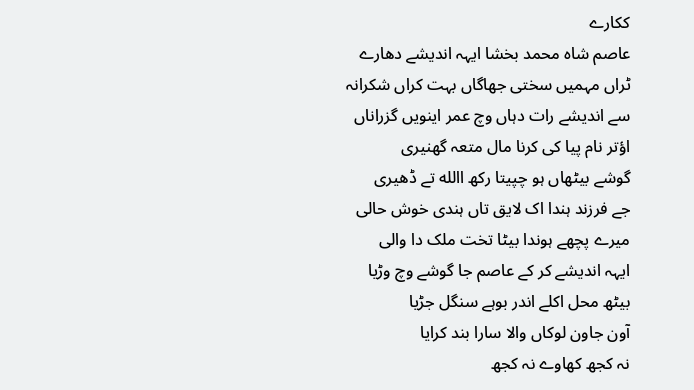ککارے
عاصم شاہ محمد بخشا ایہہ اندیشے دھارے
ٹراں مہمیں سختی جھاگاں بہت کراں شکرانہ
سے اندیشے رات دہاں وچ عمر اینویں گزراناں
اؤتر نام پیا کی کرنا مال متعہ گھنیری
گوشے بیٹھاں ہو چپیتا رکھ االله تے ڈھیری
جے فرزند ہندا اک لایق تاں ہندی خوش حالی
میرے پچھے ہوندا بیٹا تخت ملک دا والی
ایہہ اندیشے کر کے عاصم جا گوشے وچ وڑیا
بیٹھ محل اکلے اندر بوہے سنگل جڑیا
آون جاون لوکاں والا سارا بند کرایا
نہ کجھ کھاوے نہ کجھ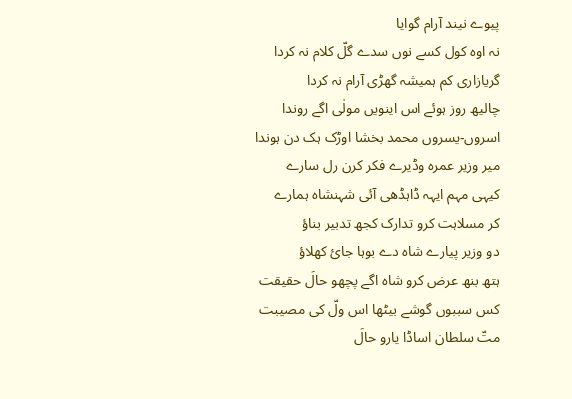پیوے نیند آرام گوایا
نہ اوہ کول کسے نوں سدے گلّ کلام نہ کردا
گریازاری کم ہمیشہ گھڑی آرام نہ کردا
چالیھ روز ہوئے اس اینویں مولٰی اگے روندا
اسروں-یسروں محمد بخشا اوڑک ہک دن ہوندا
میر وزیر عمرہ وڈیرے فکر کرن رل سارے
کیہی مہم ایہہ ڈاہڈھی آئی شہنشاہ ہمارے
کر مسلاہت کرو تدارک کجھ تدبیر بناؤ
دو وزیر پیارے شاہ دے بوہا جائ کھلاؤ
ہتھ بنھ عرض کرو شاہ اگے پچھو حالَ حقیقت
کس سببوں گوشے بیٹھا اس ولّ کی مصیبت
متّ سلطان اساڈا یارو حالَ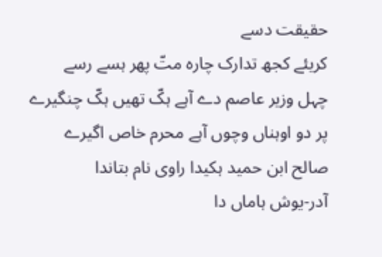حقیقت دسے
کریئے کجھ تدارک چارہ متّ پھر ہسے رسے
چہل وزیر عاصم دے آہے ہکّ تھیں ہکّ چنگیرے
پر دو اوہناں وچوں آہے محرم خاص اگیرے
صالح ابن حمید ہکیدا راوی نام بتاندا
آدر-یوش ہاماں دا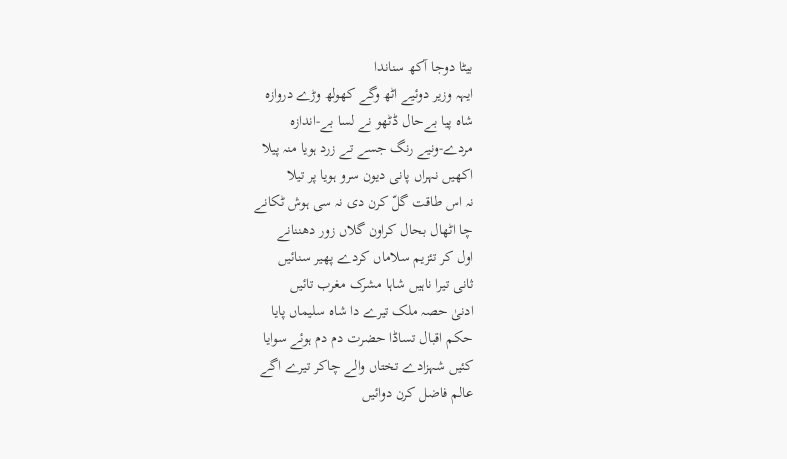بیٹا دوجا آکھ سناندا
ایہہ وزیر دوئیے اٹھ وگے کھولھ وڑے دروازہ
شاہ پیا بےحال ڈٹھو نے لسا بے-اندازہ
مردے-ونیے رنگ جسے تے زرد ہویا منہ پیلا
اکھیں نہراں پانی دیون سرو ہویا پر تیلا
نہ اس طاقت گلّ کرن دی نہ سی ہوش ٹکانے
چا اٹھال بحال کراون گلاں زور دھننانے
اول کر تئزیم سلاماں کردے پھیر سنائیں
ثانی تیرا ناہیں شاہا مشرک مغرب تائیں
ادنیٰ حصہ ملک تیرے دا شاہ سلیماں پایا
حکم اقبال تساڈا حضرت دم دم ہوئے سوایا
کئیں شہزادے تختاں والے چاکر تیرے اگے
عالم فاضل کرن دوائیں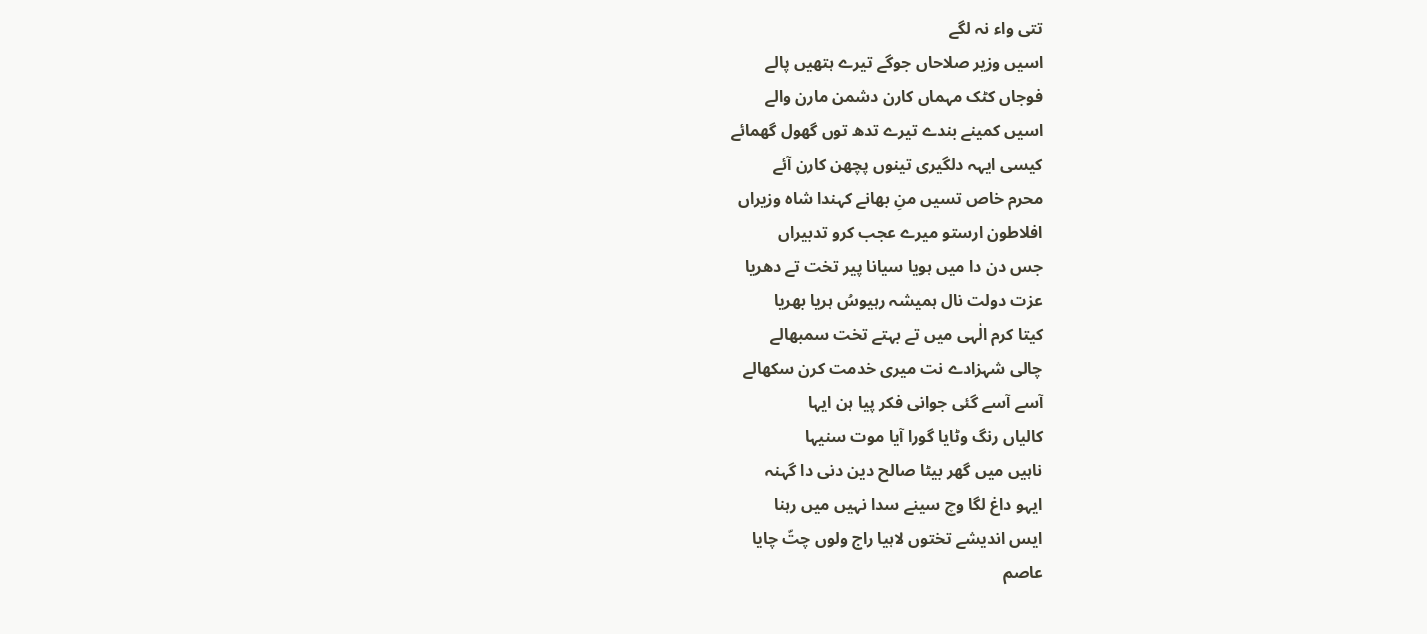تتی واء نہ لگے
اسیں وزیر صلاحاں جوگے تیرے ہتھیں پالے
فوجاں کٹک مہماں کارن دشمن مارن والے
اسیں کمینے بندے تیرے تدھ توں گھول گھمائے
کیسی ایہہ دلگیری تینوں پچھن کارن آئے
محرم خاص تسیں منِ بھانے کہندا شاہ وزیراں
افلاطون ارستو میرے عجب کرو تدبیراں
جس دن دا میں ہویا سیانا پیر تخت تے دھریا
عزت دولت نال ہمیشہ رہیوسُ ہریا بھریا
کیتا کرم الٰہی میں تے بہتے تخت سمبھالے
چالی شہزادے نت میری خدمت کرن سکھالے
آسے آسے گئی جوانی فکر پیا ہن ایہا
کالیاں رنگ وٹایا گورا آیا موت سنیہا
ناہیں میں گھر بیٹا صالح دین دنی دا گہنہ
ایہو داغ لگا وچ سینے سدا نہیں میں رہنا
ایس اندیشے تختوں لاہیا راج ولوں چتّ چایا
عاصم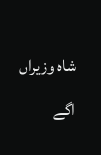شاہ وزیراں اگے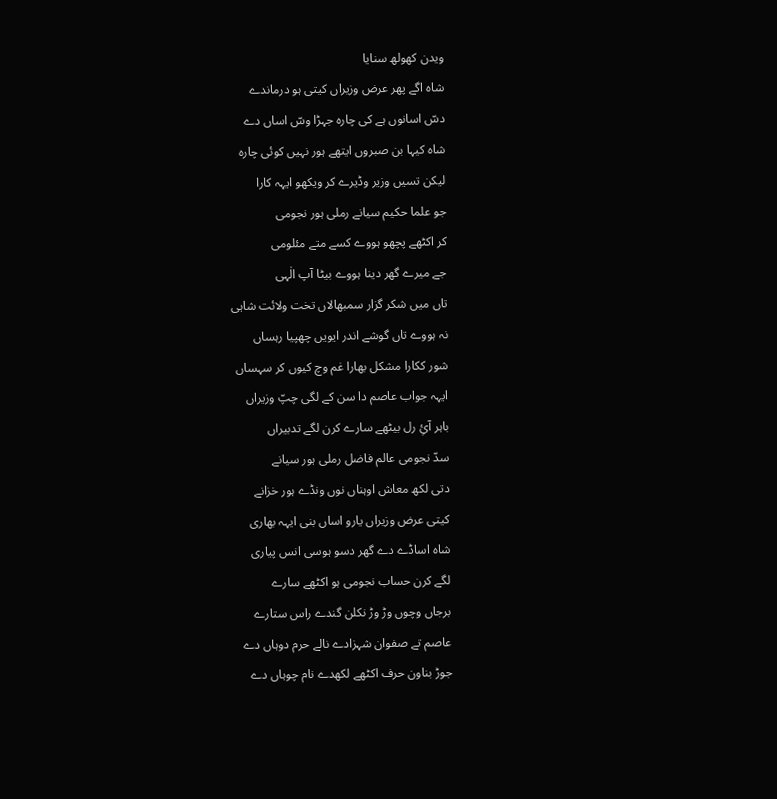ویدن کھولھ سنایا
شاہ اگے پھر عرض وزیراں کیتی ہو درماندے
دسّ اسانوں ہے کی چارہ جہڑا وسّ اساں دے
شاہ کیہا بن صبروں ایتھے ہور نہیں کوئی چارہ
لیکن تسیں وزیر وڈیرے کر ویکھو ایہہ کارا
جو علما حکیم سیانے رملی ہور نجومی
کر اکٹھے پچھو ہووے کسے متے مئلومی
جے میرے گھر دینا ہووے بیٹا آپ الٰہی
تاں میں شکر گزار سمبھالاں تخت ولائت شاہی
نہ ہووے تاں گوشے اندر ایویں چھپیا رہساں
شور ککارا مشکل بھارا غم وچ کیوں کر سہساں
ایہہ جواب عاصم دا سن کے لگی چپّ وزیراں
باہر آئِ رل بیٹھے سارے کرن لگے تدبیراں
سدّ نجومی عالم فاضل رملی ہور سیانے
دتی لکھ معاش اوہناں نوں ونڈے ہور خزانے
کیتی عرض وزیراں یارو اساں بنی ایہہ بھاری
شاہ اساڈے دے گھر دسو ہوسی انس پیاری
لگے کرن حساب نجومی ہو اکٹھے سارے
برجاں وچوں وڑ وڑ نکلن گندے راس ستارے
عاصم تے صفوان شہزادے نالے حرم دوہاں دے
جوڑ بناون حرف اکٹھے لکھدے نام چوہاں دے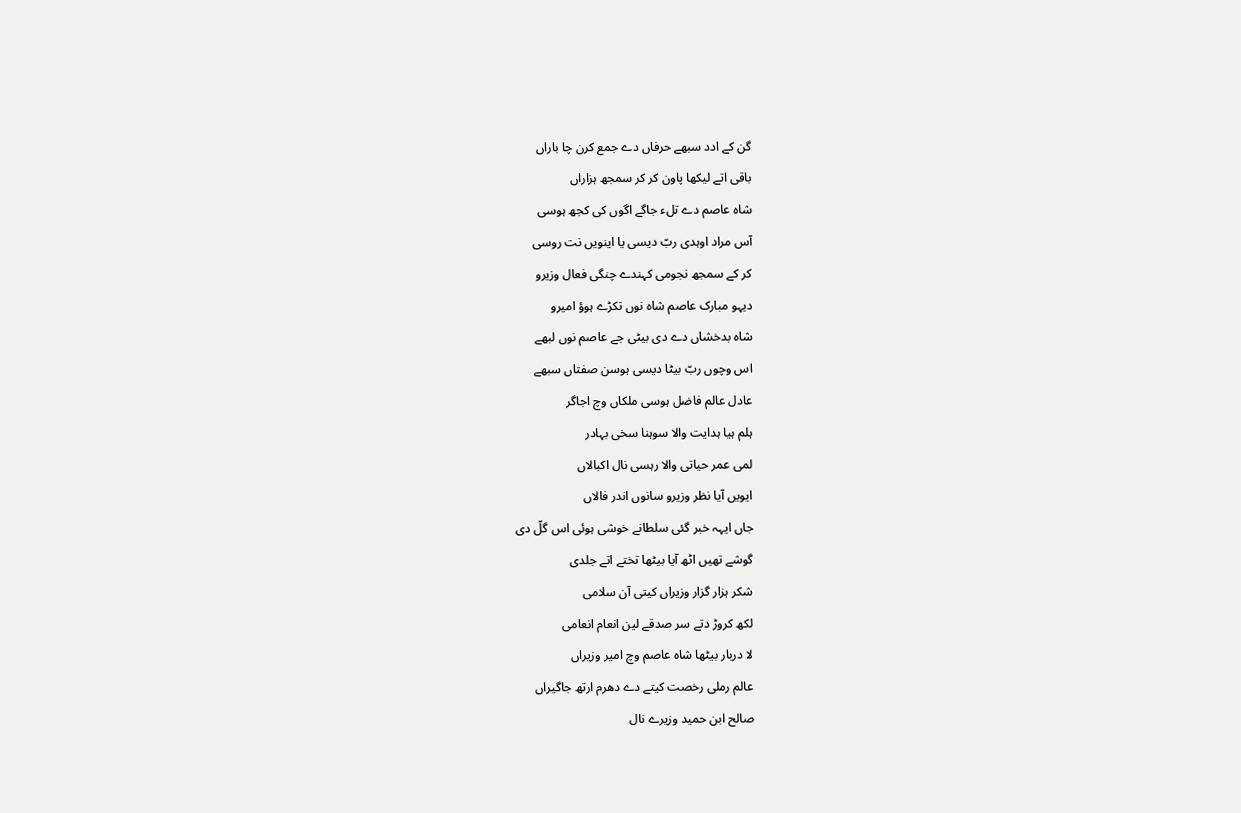گن کے ادد سبھے حرفاں دے جمع کرن چا باراں
باقی اتے لیکھا پاون کر کر سمجھ ہزاراں
شاہ عاصم دے تلء جاگے اگوں کی کجھ ہوسی
آس مراد اوہدی ربّ دیسی یا اینویں نت روسی
کر کے سمجھ نجومی کہندے چنگی فعال وزیرو
دیہو مبارک عاصم شاہ نوں تکڑے ہوؤ امیرو
شاہ بدخشاں دے دی بیٹی جے عاصم نوں لبھے
اس وچوں ربّ بیٹا دیسی ہوسن صفتاں سبھے
عادل عالم فاضل ہوسی ملکاں وچ اجاگر
ہلم ہیا ہدایت والا سوہنا سخی بہادر
لمی عمر حیاتی والا رہسی نال اکبالاں
ایویں آیا نظر وزیرو سانوں اندر فالاں
جاں ایہہ خبر گئی سلطانے خوشی ہوئی اس گلّ دی
گوشے تھیں اٹھ آیا بیٹھا تختے اتے جلدی
شکر ہزار گزار وزیراں کیتی آن سلامی
لکھ کروڑ دتے سر صدقے لین انعام انعامی
لا دربار بیٹھا شاہ عاصم وچ امیر وزیراں
عالم رملی رخصت کیتے دے دھرم ارتھ جاگیراں
صالح ابن حمید وزیرے نال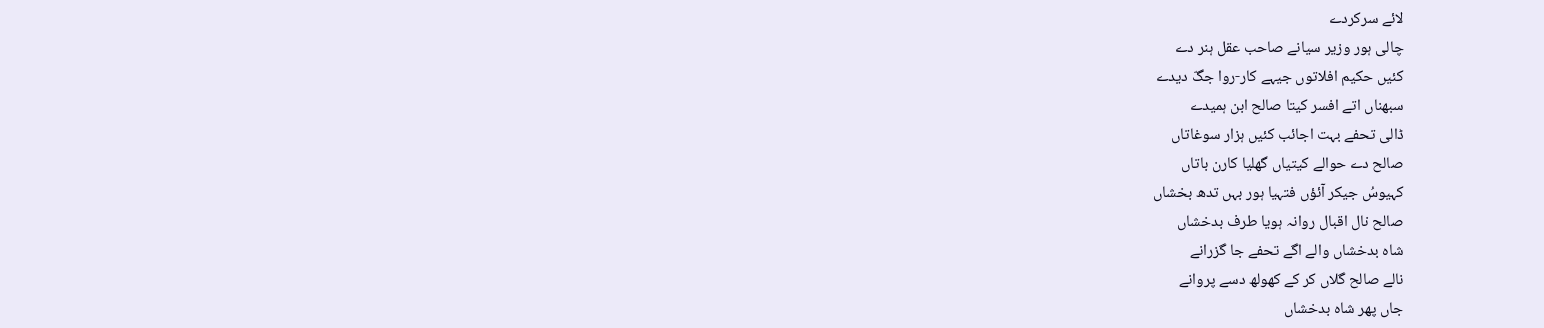لائے سرکردے
چالی ہور وزیر سیانے صاحب عقل ہنر دے
کئیں حکیم افلاتوں جیہے کار-روا جگّ دیدے
سبھناں اتے افسر کیتا صالح ابن ہمیدے
ڈالی تحفے بہت اجائب کئیں ہزار سوغاتاں
صالح دے حوالے کیتیاں گھلیا کارن باتاں
کہیوسُ جیکر آئؤں فتہیا ہور بہں تدھ بخشاں
صالح نال اقبال روانہ ہویا طرف بدخشاں
شاہ بدخشاں والے اگے تحفے جا گزرانے
نالے صالح گلاں کر کے کھولھ دسے پروانے
جاں پھر شاہ بدخشاں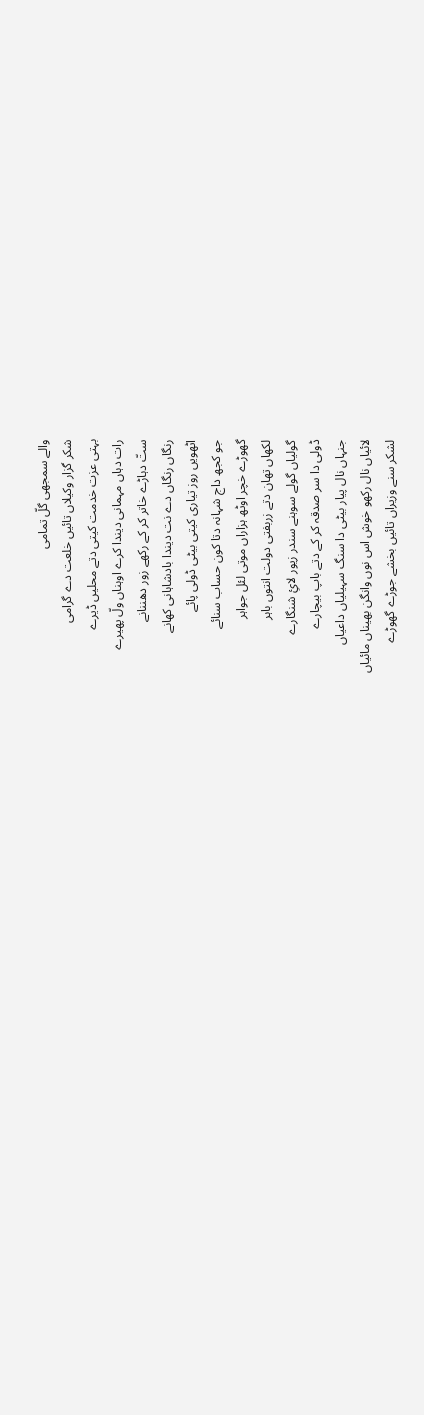والے سمجھی گلّ تمامی
شکر گزار وکیلاں تائیں خلعت دے گرامی
بہتی عزت خدمت کیتی دتے محلیں ڈیرے
رات دہاں مہمانی دیندا کرے اوہناں ولّ پھیرے
ستّ دہاڑے خاتر کر کے رکھے زور دھننانے
رنگاں رنگاں دے نت دیندا بادشاہانی کھانے
اٹھویں روز تیاری کیتی بیٹی ڈولی پائے
جو کجھ داج شہانہ دتا کون حساب سنائے
گھوڑے خچر اوٹھ ہزاراں موتی لئل جواہر
لکھاں تھان دتے زربفتی دولت انتوں باہر
گولیاں گولے سوہنے سندر زیور لائِ شنگارے
ڈولی دا سر صدقہ کر کے دتے باپ بیچارے
جنہاں نال پیار بیٹی دا سنگ سہیلیاں داعیاں
لائیاں نال رکھو خوش اس نوں وانگن بھیناں مائیاں
لشکر سنے وزیراں تائیں بخشے جوڑے گھوڑے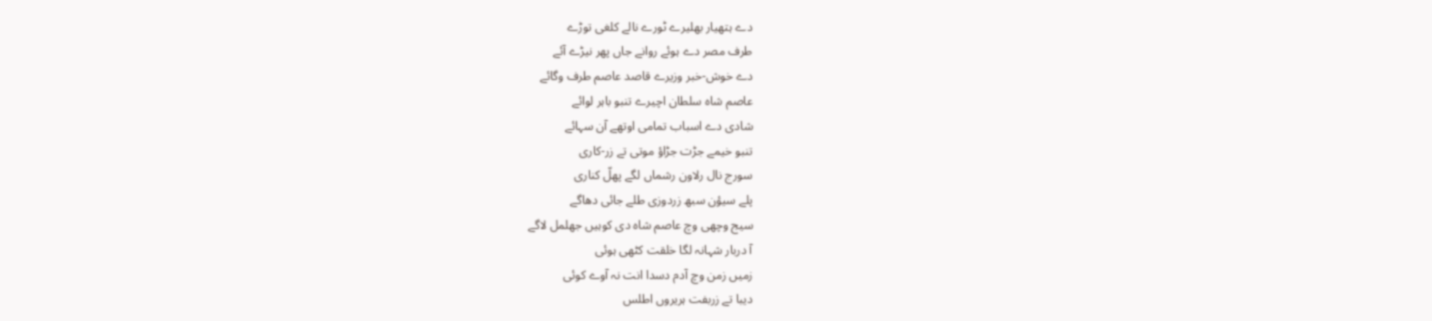دے ہتھیار بھلیرے ٹورے نالے کلغی توڑے
طرف مصر دے ہوئے روانے جاں پھر نیڑے آئے
دے خوش-خبر وزیرے قاصد عاصم طرف وگائے
عاصم شاہ سلطان اچیرے تنبو باہر لوائے
شادی دے اسباب تمامی اوتھے آن سہائے
تنبو خیمے جڑت جڑاؤ موتی تے زر-کاری
سورج نال رلاون رشماں لگے پھلّ کناری
پلے سیؤن سبھ زردوزی طلے جائی دھاگے
سیج وچھی وچ عاصم شاہ دی کوہیں جھلمل لاگے
آ دربار شہانہ لگا خلقت کٹھی ہوئی
زمیں زمن وچ آدم دسدا انت نہ آوے کوئی
دیبا تے زربفت ہریروں اطلس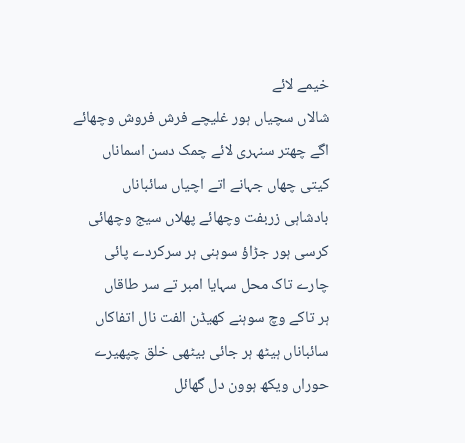خیمے لائے
شالاں سچیاں ہور غلیچے فرش فروش وچھائے
اگے چھتر سنہری لائے چمک دسن اسماناں
کیتی چھاں جہانے اتے اچیاں سائباناں
بادشاہی زربفت وچھائے پھلاں سیج وچھائی
کرسی ہور جڑاؤ سوہنی ہر سرکردے پائی
چارے تاک محل سہایا امبر تے سر طاقاں
ہر تاکے وچ سوہنے کھیڈن الفت نال اتفاکاں
سائباناں ہیٹھ ہر جائی بیٹھی خلق چپھیرے
حوراں ویکھ ہوون دل گھائل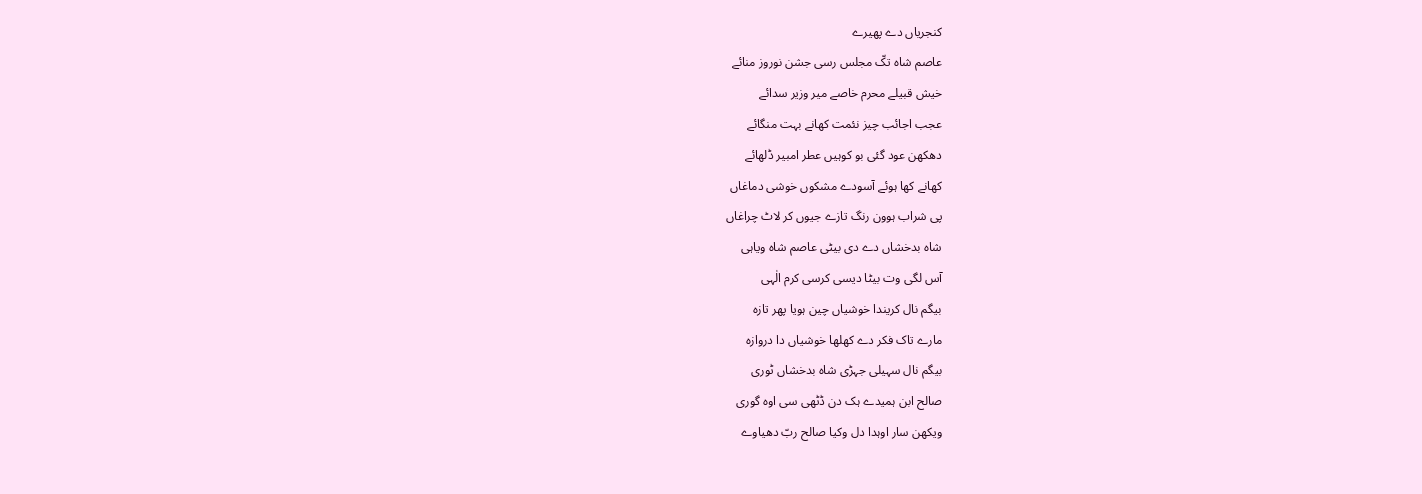کنجریاں دے پھیرے
عاصم شاہ تکّ مجلس رسی جشن نوروز منائے
خیش قبیلے محرم خاصے میر وزیر سدائے
عجب اجائب چیز نئمت کھانے بہت منگائے
دھکھن عود گئی بو کوہیں عطر امبیر ڈلھائے
کھانے کھا ہوئے آسودے مشکوں خوشی دماغاں
پی شراب ہوون رنگ تازے جیوں کر لاٹ چراغاں
شاہ بدخشاں دے دی بیٹی عاصم شاہ ویاہی
آس لگی وت بیٹا دیسی کرسی کرم الٰہی
بیگم نال کریندا خوشیاں چین ہویا پھر تازہ
مارے تاک فکر دے کھلھا خوشیاں دا دروازہ
بیگم نال سہیلی جہڑی شاہ بدخشاں ٹوری
صالح ابن ہمیدے ہک دن ڈٹھی سی اوہ گوری
ویکھن سار اوہدا دل وکیا صالح ربّ دھیاوے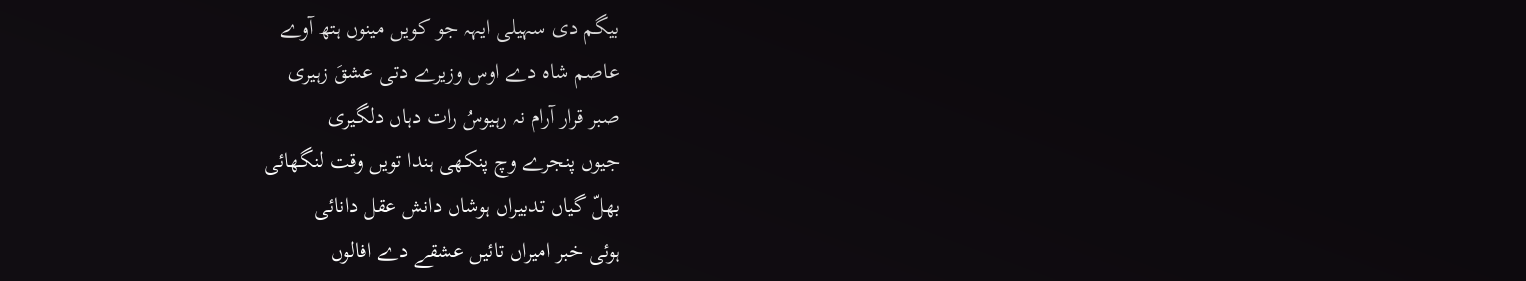بیگم دی سہیلی ایہہ جو کویں مینوں ہتھ آوے
عاصم شاہ دے اوس وزیرے دتی عشقَ زہیری
صبر قرار آرام نہ رہیوسُ رات دہاں دلگیری
جیوں پنجرے وچ پنکھی ہندا تویں وقت لنگھائی
بھلّ گیاں تدبیراں ہوشاں دانش عقل دانائی
ہوئی خبر امیراں تائیں عشقے دے افالوں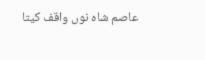عاصم شاہ نوں واقف کیتا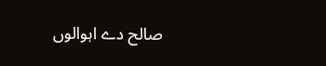صالح دے اہوالوں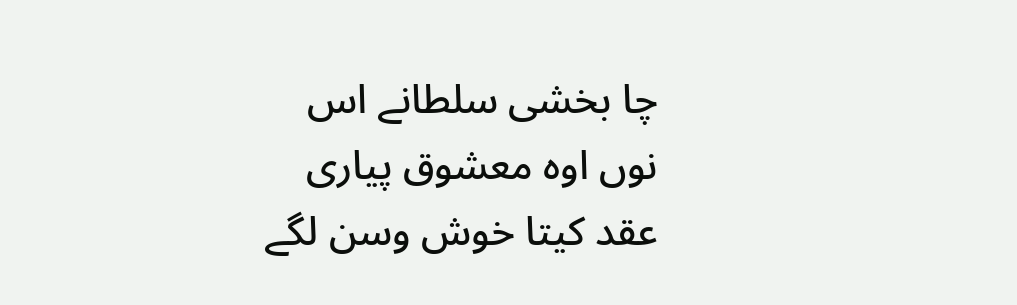چا بخشی سلطانے اس نوں اوہ معشوق پیاری
عقد کیتا خوش وسن لگے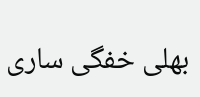بھلی خفگی ساری